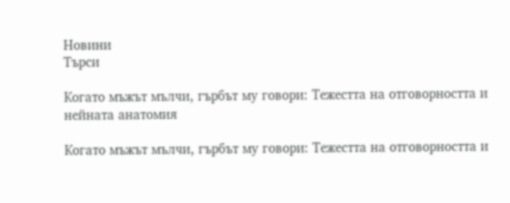Новини
Търси

Когато мъжът мълчи, гърбът му говори: Тежестта на отговорността и нейната анатомия

Когато мъжът мълчи, гърбът му говори: Тежестта на отговорността и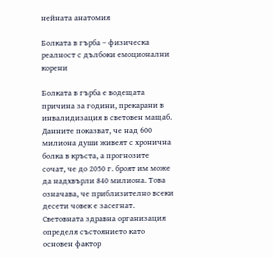нейната анатомия

Болката в гърба – физическа реалност с дълбоки емоционални корени

Болката в гърба е водещата причина за години, прекарани в инвалидизация в световен мащаб. Данните показват, че над 600 милиона души живеят с хронична болка в кръста, а прогнозите сочат, че до 2050 г. броят им може да надхвърли 840 милиона. Това означава, че приблизително всеки десети човек е засегнат. Световната здравна организация определя състоянието като основен фактор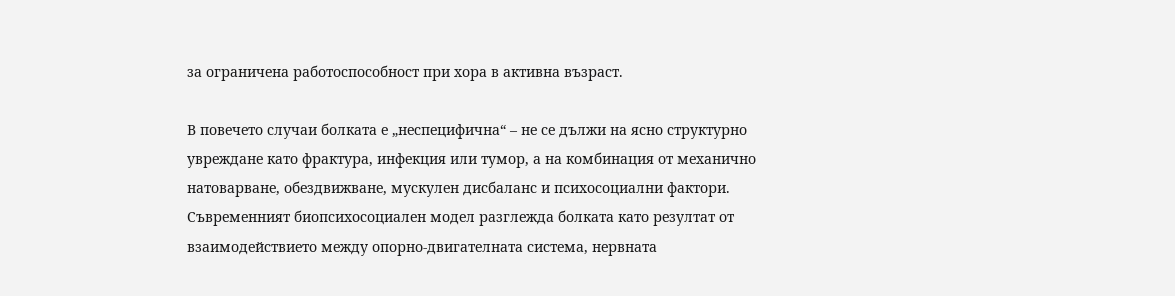за ограничена работоспособност при хора в активна възраст.

В повечето случаи болката е „неспецифична“ – не се дължи на ясно структурно увреждане като фрактура, инфекция или тумор, а на комбинация от механично натоварване, обездвижване, мускулен дисбаланс и психосоциални фактори. Съвременният биопсихосоциален модел разглежда болката като резултат от взаимодействието между опорно-двигателната система, нервната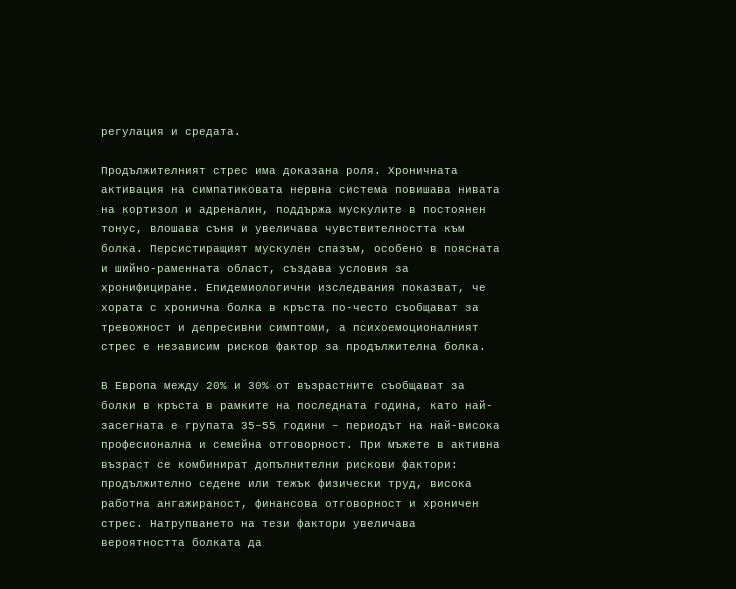регулация и средата.

Продължителният стрес има доказана роля. Хроничната активация на симпатиковата нервна система повишава нивата на кортизол и адреналин, поддържа мускулите в постоянен тонус, влошава съня и увеличава чувствителността към болка. Персистиращият мускулен спазъм, особено в поясната и шийно-раменната област, създава условия за хронифициране. Епидемиологични изследвания показват, че хората с хронична болка в кръста по-често съобщават за тревожност и депресивни симптоми, а психоемоционалният стрес е независим рисков фактор за продължителна болка.

В Европа между 20% и 30% от възрастните съобщават за болки в кръста в рамките на последната година, като най-засегната е групата 35–55 години – периодът на най-висока професионална и семейна отговорност. При мъжете в активна възраст се комбинират допълнителни рискови фактори: продължително седене или тежък физически труд, висока работна ангажираност, финансова отговорност и хроничен стрес. Натрупването на тези фактори увеличава вероятността болката да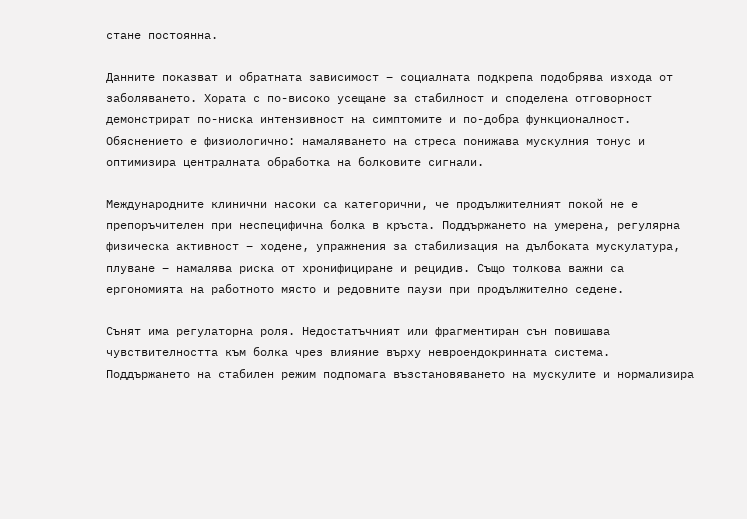стане постоянна.

Данните показват и обратната зависимост – социалната подкрепа подобрява изхода от заболяването. Хората с по-високо усещане за стабилност и споделена отговорност демонстрират по-ниска интензивност на симптомите и по-добра функционалност. Обяснението е физиологично: намаляването на стреса понижава мускулния тонус и оптимизира централната обработка на болковите сигнали.

Международните клинични насоки са категорични, че продължителният покой не е препоръчителен при неспецифична болка в кръста. Поддържането на умерена, регулярна физическа активност – ходене, упражнения за стабилизация на дълбоката мускулатура, плуване – намалява риска от хронифициране и рецидив. Също толкова важни са ергономията на работното място и редовните паузи при продължително седене.

Сънят има регулаторна роля. Недостатъчният или фрагментиран сън повишава чувствителността към болка чрез влияние върху невроендокринната система. Поддържането на стабилен режим подпомага възстановяването на мускулите и нормализира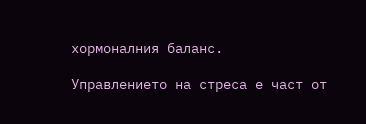хормоналния баланс.

Управлението на стреса е част от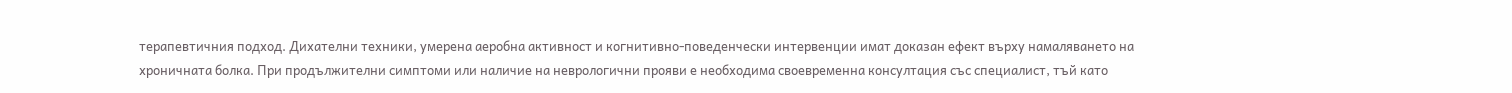терапевтичния подход. Дихателни техники, умерена аеробна активност и когнитивно-поведенчески интервенции имат доказан ефект върху намаляването на хроничната болка. При продължителни симптоми или наличие на неврологични прояви е необходима своевременна консултация със специалист, тъй като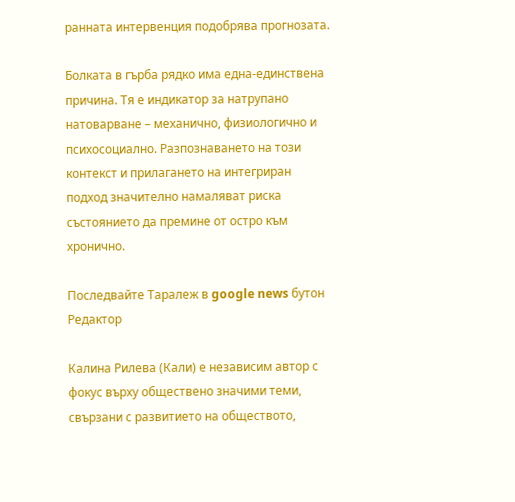ранната интервенция подобрява прогнозата.

Болката в гърба рядко има една-единствена причина. Тя е индикатор за натрупано натоварване – механично, физиологично и психосоциално. Разпознаването на този контекст и прилагането на интегриран подход значително намаляват риска състоянието да премине от остро към хронично.

Последвайте Таралеж в google news бутон
Редактор

Калина Рилева (Кали) е независим автор с фокус върху обществено значими теми, свързани с развитието на обществото,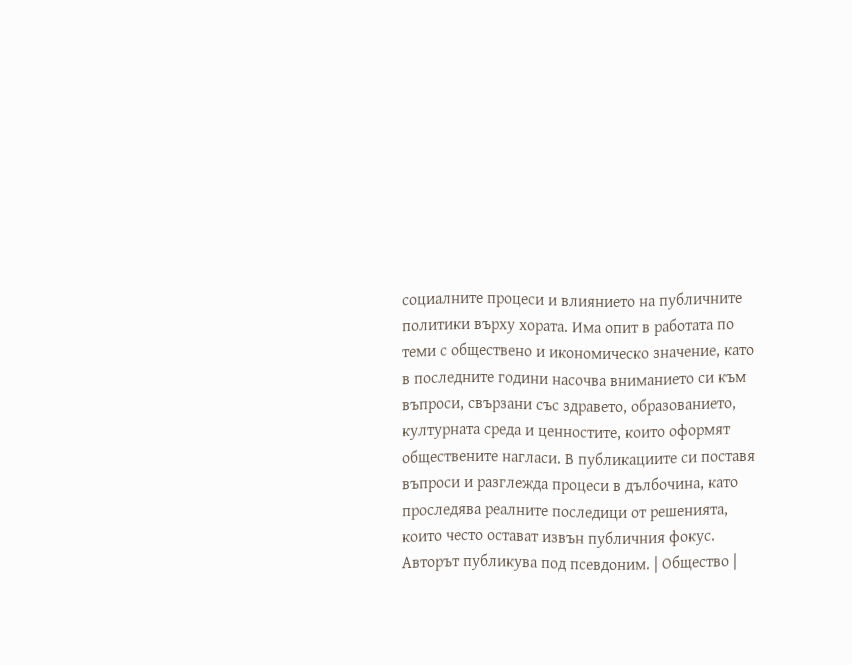социалните процеси и влиянието на публичните политики върху хората. Има опит в работата по теми с обществено и икономическо значение, като в последните години насочва вниманието си към въпроси, свързани със здравето, образованието, културната среда и ценностите, които оформят обществените нагласи. В публикациите си поставя въпроси и разглежда процеси в дълбочина, като проследява реалните последици от решенията, които често остават извън публичния фокус. Авторът публикува под псевдоним. | Общество |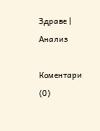Здраве | Анализ

Коментари (0)